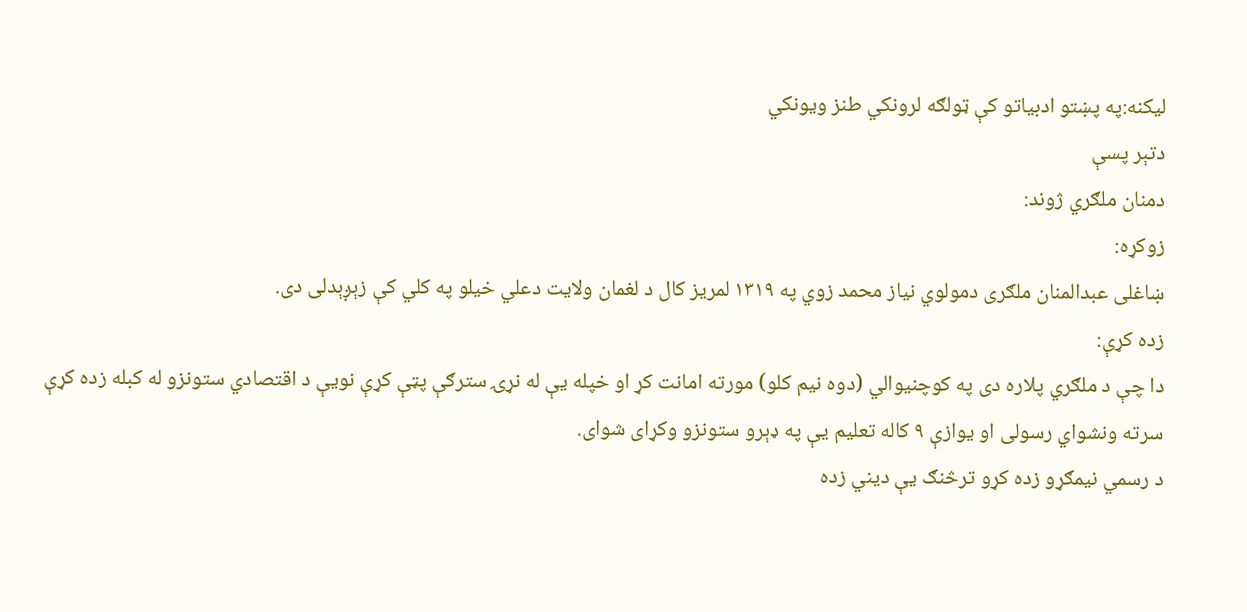ليكنه:په پښتو ادبياتو كې ټولګه لرونكي طنز ويونكي
دتېر پسې
دمنان ملګري ژوند:
زوكړه:
ښاغلى عبدالمنان ملګرى دمولوي نياز محمد زوي په ۱۳۱۹ لمريز كال د لغمان ولايت دعلي خيلو په كلي كې زېږېدلى دى.
زده كړې:
دا چې د ملګري پلاره دى په كوچنيوالي (دوه نيم كلو) مورته امانت كړ او خپله يې له نړۍ سترګې پټې كړې نويې د اقتصادي ستونزو له كبله زده كړې سرته ونشواي رسولى او يوازې ۹ كاله تعليم يې په ډېرو ستونزو وكړاى شواى.
د رسمي نيمګړو زده كړو ترڅنګ يې ديني زده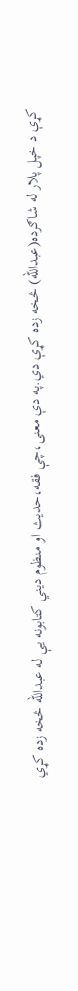كړې د خپل پلار له شاګرده(عبدالله) څخه زده كړې دي.په دې معنى،چې فقه،حديث او منظوم ديني كتابونه يې له عبدالله څخه زده كړي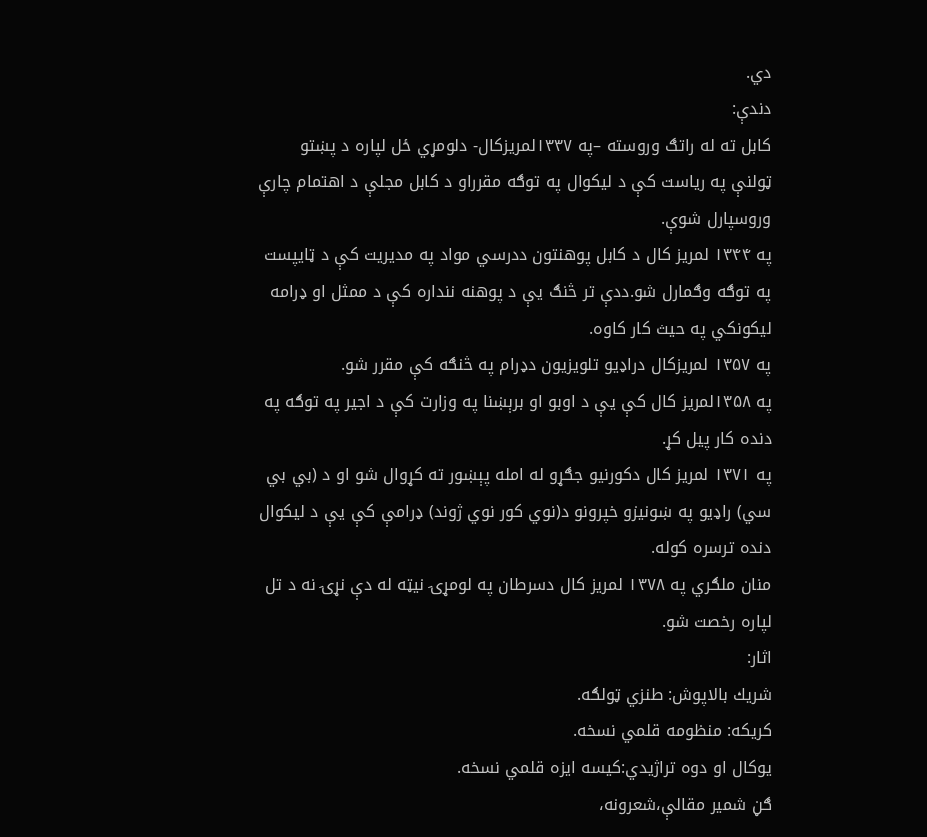دي.
دندې:
كابل ته له راتګ وروسته –په ۱۳۳۷لمريزكال- دلومړي ځل لپاره د پښتو ټولنې په رياست كې د ليكوال په توګه مقرراو د كابل مجلې د اهتمام چارې وروسپارل شوې.
په ۱۳۴۴ لمريز كال د كابل پوهنتون ددرسي مواد په مديريت كې د ټايپست په توګه وګمارل شو.ددې تر څنګ يې د پوهنه ننداره كې د ممثل او ډرامه ليكونكي په حيث كار كاوه.
په ۱۳۵۷ لمريزكال دراډيو تلويزيون دډرام په څنګه كې مقرر شو.
په ۱۳۵۸لمريز كال كې يې د اوبو او برېښنا په وزارت كې د اجير په توګه په دنده كار پيل كړ.
په ۱۳۷۱ لمريز كال دكورنيو جګړو له امله پېښور ته كړوال شو او د (بي بي سي) راډيو په ښونيزو خپرونو د(نوي كور نوي ژوند) ډرامې كې يې د ليكوال دنده ترسره كوله.
منان ملګري په ۱۳۷۸ لمريز كال دسرطان په لومړۍ نيټه له دې نړۍ نه د تل لپاره رخصت شو.
اثار:
شريك بالاپوش: طنزي ټولګه.
كريكه: منظومه قلمي نسخه.
يوكال او دوه تراژيدي:كيسه ايزه قلمي نسخه.
ګڼ شمير مقالې،شعرونه،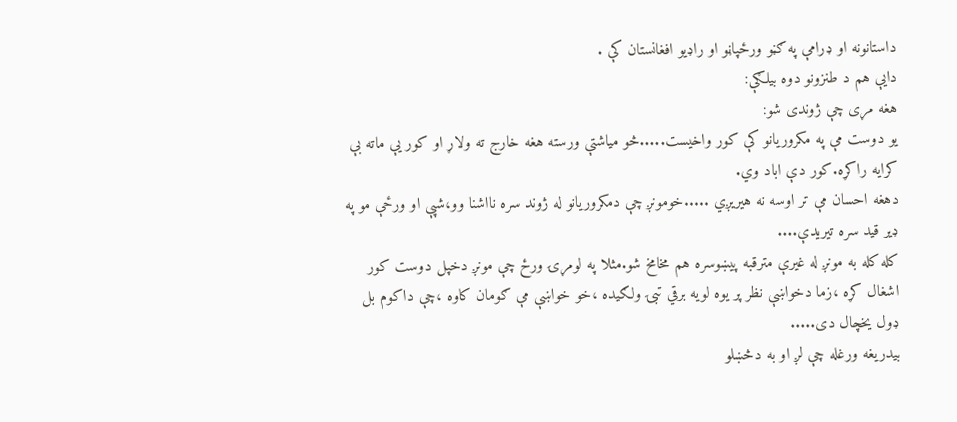داستانونه او ډرامې په ګڼو ورځپاڼو او راډيو افغانستان كې .
دايې هم د طنزونو دوه بيلګې:
هغه مړى چې ژوندى شو:
يو دوست مې په مكروريانو كې كور واخيست.....څو مياشتې ورسته هغه خارج ته ولاړ او كور يې ماته بې كرايه راكړه.كور دې اباد وي.
دهغه احسان مې تر اوسه نه هيريږي .....خومونږ چې دمكروريانو له ژوند سره نااشنا وو،شپې او ورځې مو په ډير قيد سره تيريدې....
كله كله به مونږ له غيرې مترقبه پيښوسره هم مخامخ شو.مثلا په لومړۍ ورځ چې مونږ دخپل دوست كور اشغال كړه ،زما دخواښې نظر پر يوه لويه برقي تبۍ ولګيده ،خو خواښې مې ګومان كاوه ،چې داكوم بل ډول يخچال دى.....
بيدريغه ورغله چې لږ او به دڅښلو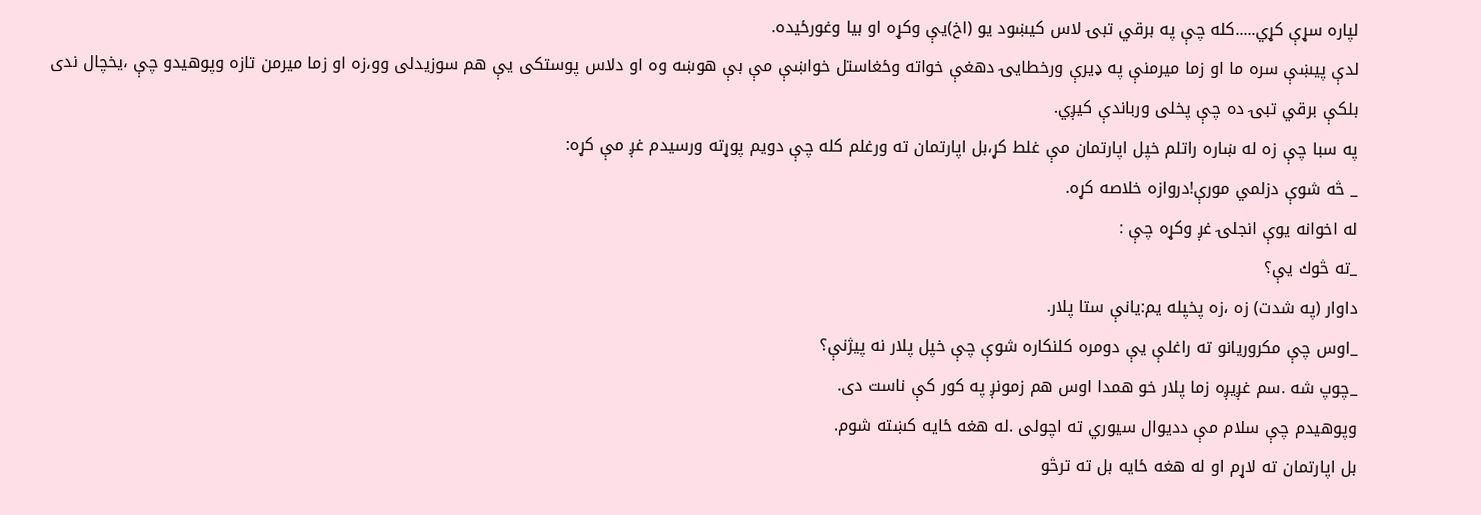لپاره سړې كړي.....كله چې په برقي تبۍ لاس كيښود يو (اخ)يې وكړه او بيا وغورځيده.
لدې پيښې سره ما او زما ميرمنې په ډيرې ورخطايۍ دهغې خواته وځغاستل خواښې مې بې هوښه وه او دلاس پوستكى يې هم سوزيدلى وو،زه او زما ميرمن تازه وپوهيدو چې ،يخچال ندى بلكې برقي تبۍ ده چې پخلى ورباندې كيږي.
په سبا چې زه له ښاره راتلم خپل اپارتمان مې غلط كړ،بل اپارتمان ته ورغلم كله چې دويم پوړته ورسيدم غږ مې كړه:
_ څه شوې دزلمي مورې!دروازه خلاصه كړه.
له اخوانه يوې انجلۍ غږ وكړه چې :
_ته څوك يې؟
داوار (په شدت) زه ،زه پخپله يم:يانې ستا پلار.
_اوس چې مكروريانو ته راغلې يې دومره كلنكاره شوې چې خپل پلار نه پيژنې؟
_چوپ شه .سم غږيږه زما پلار خو همدا اوس هم زمونږ په كور كې ناست دى.
وپوهيدم چې سلام مې دديوال سيوري ته اچولى .له هغه ځايه كښته شوم.
بل اپارتمان ته لاړم او له هغه ځايه بل ته ترڅو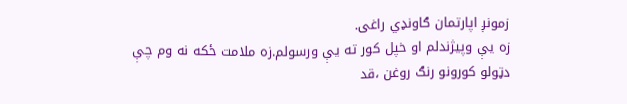زمونږ اپارتمان ګاونډي راغى.
زه يې وپيژندلم او خپل كور ته يې ورسولم.زه ملامت ځكه نه وم چې دټولو كورونو رنګ روغن ،قد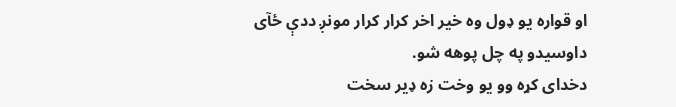او قواره يو ډول وه خير اخر كرار كرار مونږ ددې ځآى داوسيدو په چل پوهه شو.
دخداى كړه وو يو وخت زه ډير سخت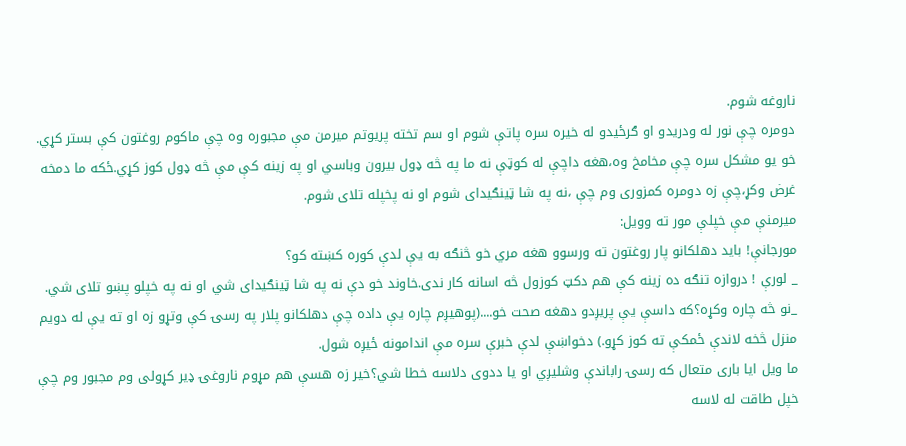ناروغه شوم.
دومره چې نور له ودريدو او ګرځيدو له خيره سره پاتې شوم او سم تخته پريوتم ميرمن مې مجبوره وه چې ماكوم روغتون كې بستر كړي.
خو يو مشكل سره چې مخامخ وه،هغه داچې له كوټې نه ما په څه ډول بيرون وباسي او په زينه كې مې څه ډول كوز كړي.ځكه ما دمخه غرض وكړ،چې زه دومره كمزورى وم چې ،نه په شا ټينګيداى شوم او نه پخپله تلاى شوم.
ميرمنې مې خپلې مور ته وويل:
مورجانې! بايد دهلكانو پار روغتون ته ورسوو هغه مري خو څنګه به يې لدې كوره كښته كو؟
_ لورې ! دروازه تنګه ده زينه كې هم دكټ كوزول څه اسانه كار ندى.خاوند خو دې نه په شا ټينګيداى شي او نه په خپلو پښو تلاى شي.
_نو څه چاره وكړه؟كه داسې يې پريږدو دهغه صحت خو....(پوهيږم چاره يې داده چې دهلكانو پلار په رسۍ كې وتړو زه او ته يې له دويم منزل څخه لاندې ځمكې ته كوز كړو.) دخواښې لدې خبرې سره مې اندامونه ځيږه شول.
ما ويل ايا بارى متعال كه رسۍ راباندې وشليږي او يا ددوى دلاسه خطا شي؟خير زه هسې هم مړوم ناروغۍ ډير كړولى وم مجبور وم چې خپل طاقت له لاسه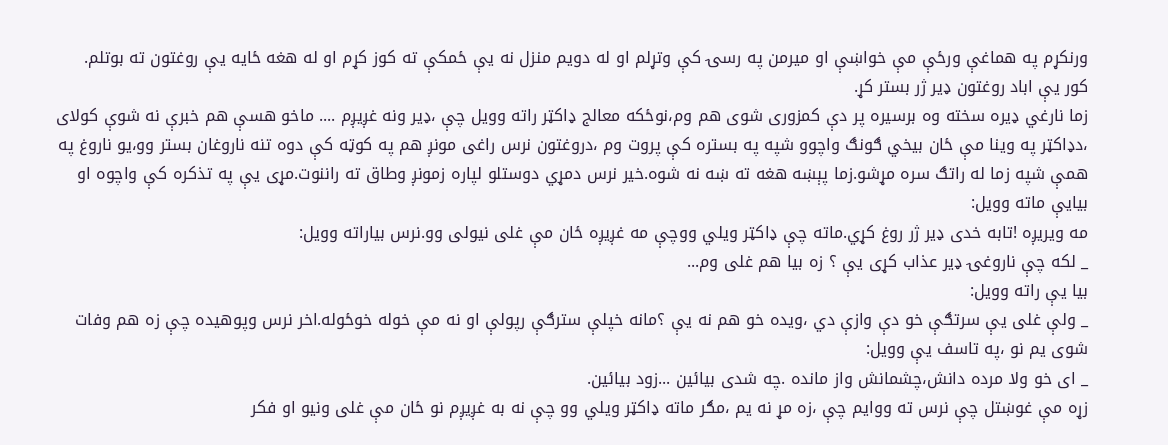ورنكړم په هماغې ورځې مې خواښې او ميرمن په رسۍ كې وتړلم او له دويم منزل نه يې ځمكې ته كوز كړم او له هغه ځايه يې روغتون ته بوتلم.
كور يې اباد روغتون ډير ژر بستر كړ.
زما نارغي ډيره سخته وه برسيره پر دې كمزورى شوى هم وم،نوځكه معالج ډاكټر راته وويل چې ،ډير ونه غږيږم .... ماخو هسې هم خبرې نه شوې كولاى ،دډاكټر په وينا مې ځان بيخي ګونګ واچوو شپه په بستره كې پروت وم ،دروغتون نرس راغى مونږ هم په كوټه كې دوه تنه ناروغان بستر وو،يو ناروغ په همې شپه زما له راتګ سره مړشو.زما پېښه هغه ته ښه نه شوه.خير نرس دمړي دوستلو لپاره زمونږ وطاق ته راننوت.مړى يې په تذكره كې واچوه او بيايې ماته وويل:
مه ويريږه !تابه خدى ډير ژر روغ كړي.ماته چې ډاكټر ويلي ووچې مه غږيږه ځان مې غلى نيولى وو.نرس بياراته وويل:
_ لكه چې ناروغۍ ډير عذاب كړى يې ؟ زه بيا هم غلى وم...
بيا يې راته وويل:
_ ولې غلى يې سرتګې خو دې وازې دي ،ويده خو هم نه يې ؟مانه خپلې سترګې رپولې او نه مې خوله خوځوله.اخر نرس وپوهيده چې زه هم وفات شوى يم نو ،په تاسف يې وويل:
_ اى خو ولا مرده دانش،چشمانش واز مانده .چه شدى بيائين ...زود بيائين.
زړه مې غوښتل چې نرس ته ووايم چې ،زه مړ نه يم ،مګر ماته ډاكټر ويلي وو چې نه به غږيږم نو ځان مې غلى ونيو او فكر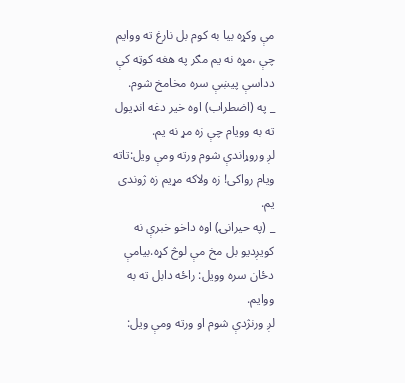مې وكړه بيا به كوم بل نارغ ته ووايم چې ،مړه نه يم مګر په هغه كوټه كې دداسې پيښې سره مخامخ شوم.
_ په (اضطراب) اوه خير دغه انډيول ته به وويام چې زه مړ نه يم.
لږ وروړاندې شوم ورته ومې ويل:تاته ويام رواكى! زه ولاكه مړيم زه ژوندى يم.
_ (په حيرانۍ) اوه داخو خبرې نه كويږديو بل مخ مې لوڅ كړه.بيامې دځان سره وويل: راځه دابل ته به ووايم.
لږ ورنژدې شوم او ورته ومې ويل: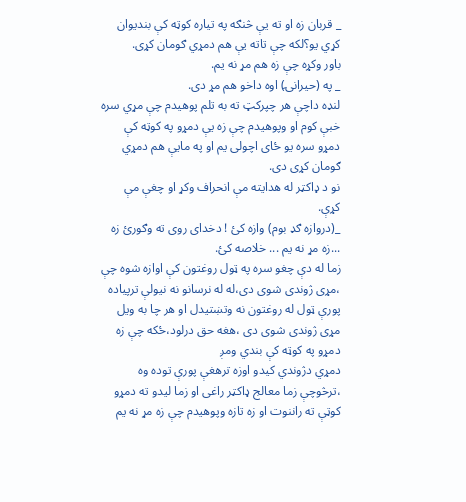_ قربان زه او ته يې څنګه په تياره كوټه كې بنديوان كړي يو؟لكه چې تاته يې هم دمړي ګومان كړى.
باور وكړه چې زه هم مړ نه يم.
_ په (حيرانۍ) اوه داخو هم مړ دى.
لنډه داچې هر چپركټ ته به تلم پوهيدم چې مړي سره خبې كوم او وپوهيدم چې زه يې دمړو په كوټه كې دمړو سره يو ځاى اچولى يم او په مايې هم دمړي ګومان كړى دى.
نو د ډاكټر له هدايته مې انحراف وكړ او چغې مې كړې.
_(دروازه ګډ بوم) وازه كئ ! دخداى روى ته وګورئ زه ...زه مړ نه يم ... خلاصه كئ.
زما له دې چغو سره په ټول روغتون كې اوازه شوه چې ،مړى ژوندى شوى دى،له له نرسانو نه نيولې ترپياده پورې ټول له روغتون نه وتښتيدل او هر چا به ويل مړى ژوندى شوى دى ،هغه حق درلود،ځكه چې زه دمړو په كوټه كې بندي ومږ
دمړي دژوندي كيدو اوزه ترهغې پورې توده وه ،ترڅوچې زما معالج ډاكټر راغى او زما ليدو ته دمړو كوټې ته راننوت او زه تازه وپوهيدم چې زه مړ نه يم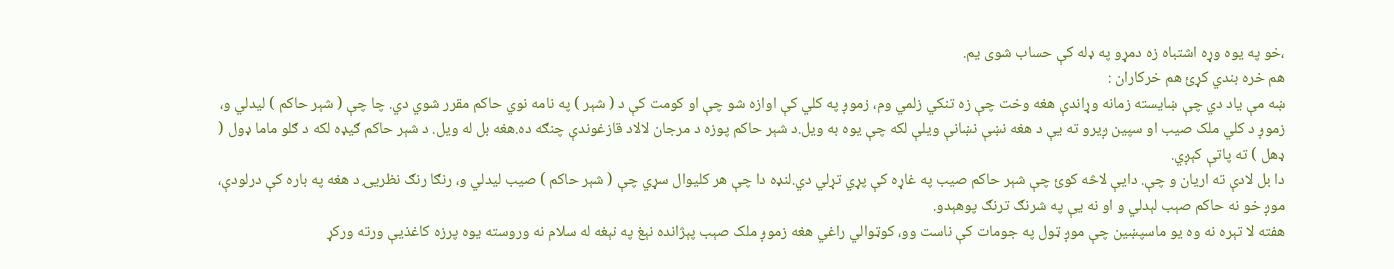،خو په يوه وړه اشتباه زه دمړو په ډله كې حساب شوى يم.
هم خره بندي کړئ هم خرکاران :
ښه مې ياد دي چې ښايسته زمانه وړاندې هغه وخت چې زه تنکي زلمي وم، زموږ په کلي کې اوازه شو چې او کومت کې د ( شېر ) په نامه نوي حاکم مقرر شوي دي. چا چې ( شېر حاکم ) ليدلي و، زموږ د کلي ملک صيب او سپين ږيرو ته يې د هغه نښې نښانې ويلې لکه چې يوه به ويل.د شېر حاکم پوزه د مرجان لالاد قازغوندې چنګه ده.هغه بل له ويل. د شېر حاکم ګيډه لکه د ګلو ماما ډول ( ډهل ) ته پاتې کېږي.
دا بل لادې ته اريان و چې. دايې لاڅه کوئ چې شېر حاکم صيب په غاړه کې پړي تړلي دي.لنډه دا چې هر کليوال سړي چې ( شېر حاکم ) صيب ليدلي و، رنګا رنګ نظريۍ د هغه په باره کې درلودې، موږ خو نه حاکم صېب لېدلي و او نه يې په شرنګ ترنګ پوهېدو.
هفته لا تېره نه وه يو ماسپښين چې موږ ټول په جومات کې ناست وو، کوټوالي راغي هغه زموږ ملک صېب پېژانده نېغ په نېغه له سلام نه وروسته يوه پرزه کاغذيې ورته ورکړ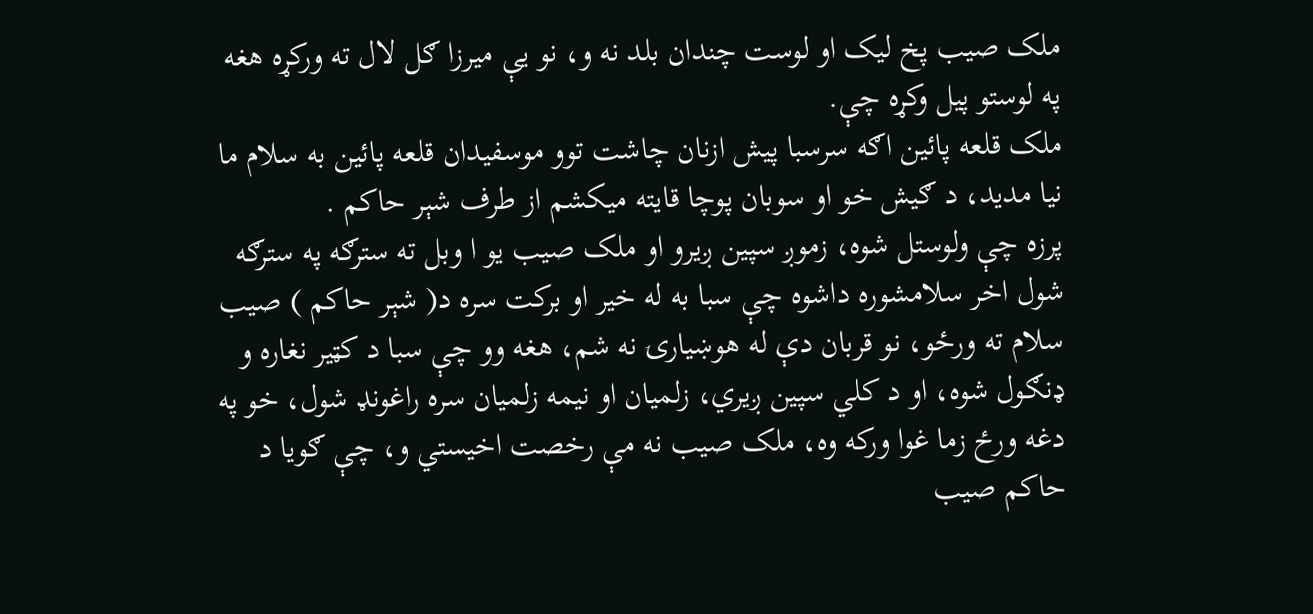ملک صيب پخ ليک او لوست چندان بلد نه و، نو يې ميرزا ګل لال ته ورکړه هغه په لوستو پيل وکړه چې.
ملک قلعه پائين اګه سرسبا پيش ازنان چاشت توو موسفيدان قلعه پائين به سلام ما نيا مديد، د ګيش خو او سوبان پوچا قايته ميکشم از طرف شېر حاکم .
پرزه چې ولوستل شوه، زموږ سپين ږيرو او ملک صيب يو ا وبل ته سترګه په سترګه شول اخر سلامشوره داشوه چې سبا به له خير او برکت سره د( شېر حاکم ) صيب سلام ته ورځو، نو قربان دې له هوښيارۍ نه شم، هغه وو چې سبا د کټير نغاره و ډنګول شوه، او د کلي سپين ږيري، زلميان او نيمه زلميان سره راغونډ شول، خو په دغه ورځ زما غوا ورکه وه، ملک صيب نه مې رخصت اخيستي و، چې ګويا د حاکم صيب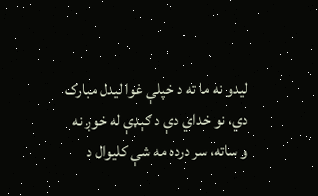ليدو نه ما ته د خپلې غوا ليدل مبارک دي، نو خداي دې د ګېډې له خوږ نه و ساته، سر درده مه شې کليوال د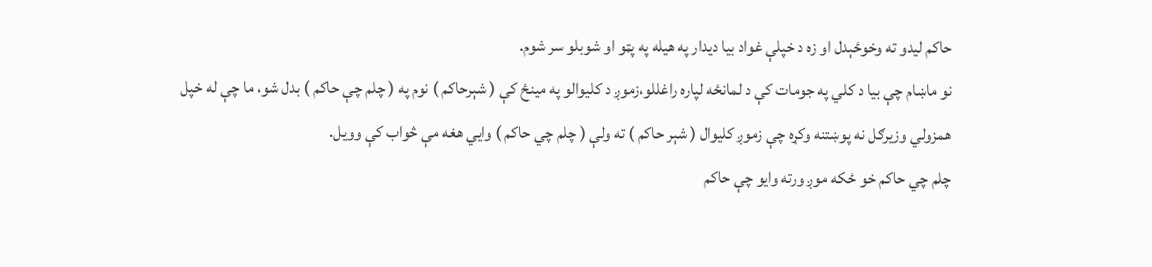حاکم ليدو ته وخوځېدل او زه د خپلې غواد بيا ديدار په هيله په پټو او شوبلو سر شوم.
نو ماښام چې بيا د کلي په جومات کې د لمانځه لپاره راغللو،زموږ د کليوالو په مينځ کې ( شېرحاکم ) نوم په ( چلم چې حاکم ) بدل شو، ما چې له خپل همزولي وزيرګل نه پوښتنه وکړه چې زموږ کليوال ( شېر حاکم ) ته ولې ( چلم چي حاکم ) وايي هغه مې څواب کې وويل.
چلم چي حاکم خو ځکه موږ ورته وايو چې حاکم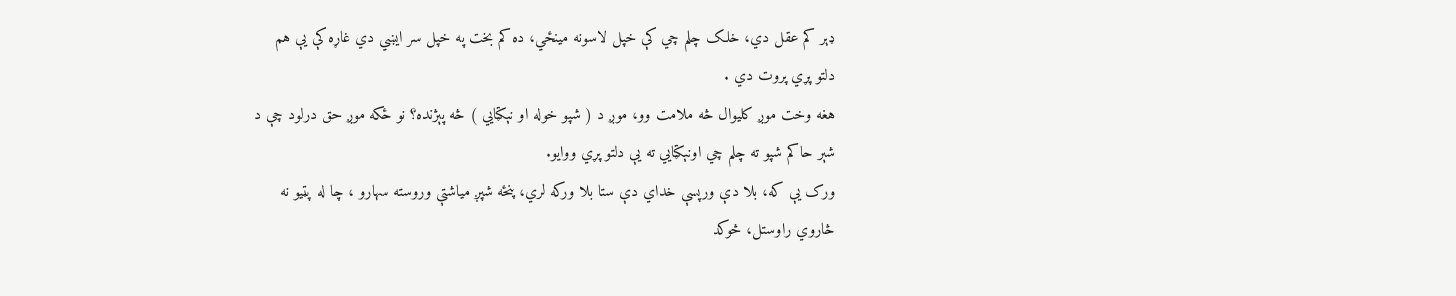ډېر کم عقل دي، خلک چلم چي کې خپل لاسونه مينځي، ده کم بخت په خپل سر ايښي دي غاړه کې يې هم دلتو پړي پروت دي .
هغه وخت موږ کليوال څه ملامت وو، موږ د ( شپو خوله او نېکټايي ) څه پېژنده؟ نو ځکه موږ حق درلود چې د شېر حاکم شپو ته چلم چي اونېکټايي ته يې دلتو پړي ووايو.
ورک يې که، بلا دې ورپسې خداي دې ستا بلا ورکه لري، پنځه شپږ مياشتې وروسته سهارو ، چا له پټيو نه څاروي راوستل، څوکد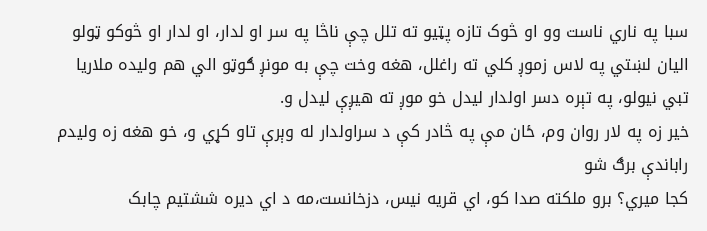سبا په ناري ناست وو او څوک تازه پټيو ته تلل چې ناڅا په سر او لدار، او لدار او څوکو ټولو اليان لښتي په لاس زموږ کلي ته راغلل، هغه وخت چې به مونږ ګوټو الي هم وليده ملاريا تبي نيولو، په تېره دسر اولدار ليدل خو موږ ته هيږې ليدل و.
خير زه په لار روان وم، ځان مې په څادر کې د سراولدار له وېرې تاو کړي و، خو هغه زه وليدم راباندې برګ شو
کجا ميري؟ برو ملکته صدا کو، اي قريه نيس، دزخانست،مه د اي ديره ششتيم چابک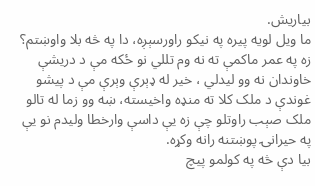بياريش.
ما ويل لويه پيره په نيکو راورسېږه، دا په څه بلا واوښتم؟ زه په عمر ماکمې ته نه وم تللي نو ځکه مې د دريشې خاوندان نه وو ليدلي ، خير له ډېرې وېرې مې د پيشو غوندې د ملک کلا ته منډه واخيسته، ښه وو زما له تالو ملک صېب راوتلو چې زه يې داسې وارخطا وليدم نو يې په حيرانۍ پوښتنه رانه وکړه.
بيا دې څه په کولمو پيچ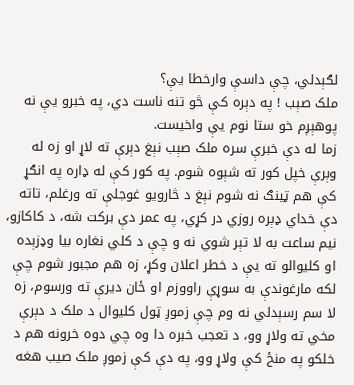لګېدلي، چې داسې وارخطا يې؟
ملک صېب ! په دېره کې څو تنه ناست دي، په خبرو يې نه پوهېږم خو ستا نوم يې واخيست.
زما له دې خبرې سره ملک صېب نېغ دېرې ته لاړ او زه له وېرې خپل کور ته شېوه شوم. په کور کې له ډاره په انګړ کې هم ټينګ نه شوم نېغ د څارويو غوجلې ته ورغلم، تاته دې خداي ډېره روزي در کړي، په عمر دې برکت شه، د کاکازو، نيم ساعت به لا تېر شوي نه و چې د کلي نغاره بيا وډزېده او کليوالو ته يې د خطر اعلان وکړ، زه هم مجبور شوم چې لکه مارغوندې به سوړې راووزم او ځان ديرې ته ورسوم، زه لا سم رسېدلي نه وم چې زموږ ټول کليوال د ملک د دېرې مخي ته ولاړ وو، د تعجب خبره دا وه چي دوه خرونه هم د خلکو په منځ کې ولاړ وو، په دې کې زموږ ملک صيب هغه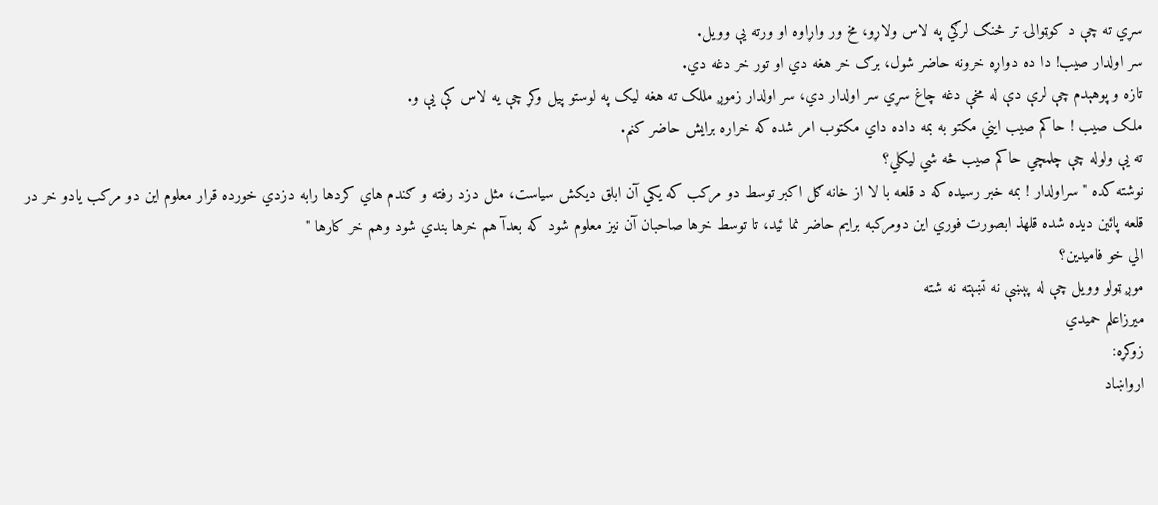سړي ته چې د کوټوالۍ تر څنګ لرګي په لاس ولاړو، مخ ور واړاوه او ورته يې وويل.
سر اولدار صيب! دا ده دواړه خرونه حاضر شول، برګ خر هغه دي او تور خر دغه دي.
تازه و پوهېدم چې لرې دې له مخې دغه چاغ سړي سر اولدار دي، سر اولدار زموږ مللک ته هغه ليک په لوستو پيل وکړ چې يه لاس کې يې و.
ملک صيب ! حاکم صيب ايني مکتو به بمه داده داي مکتوب امر شده که خراره برايش حاضر کنم.
ته يې ولوله چې چلمچي حاکم صيب څه شي ليکلي؟
نوشته کده " سراولدار ! بمه خبر رسيده که د قلعه با لا از خانه ګل اکبر توسط دو مرکب که يکي آن ابلق ديکش سياست، مثل دزد رفته و ګندم هاي کردها رابه دزدي خورده قرار معلوم اين دو مرکب يادو خر در قلعه پائين ديده شده قلهذ ابصورت فوري اين دومرکبه برايم حاضر نما ئيد، تا توسط خرها صاحبان آن نيز معلوم شود که بعدآ هم خرها بندي شود وهم خر کارها "
الي خو فاميدين؟
موږ ټولو وويل چې له پېښې نه تښېته نه شته
ميرزاعلم حميدي
زوكړه:
ارواښاد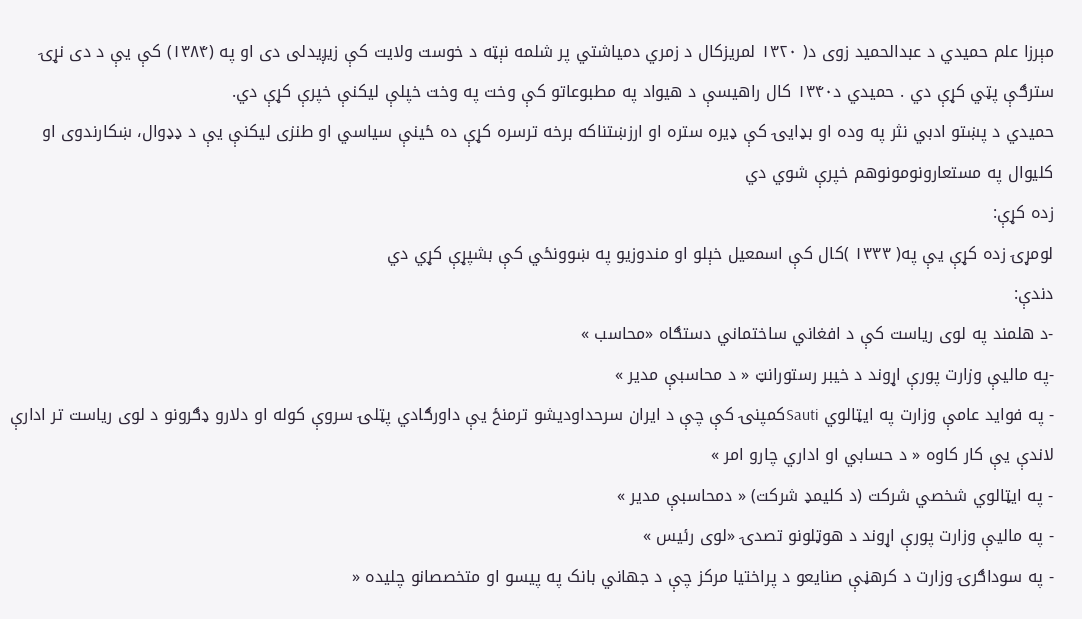مېرزا علم حميدي د عبدالحميد زوی د( ۱۳۲۰ لمريزکال د زمري دمياشتي پر شلمه نېټه د خوست ولايت کې زيږيدلی دی او په (۱۳۸۴) کې يې د دی نړۍ سترګې پټي کړې دي . حميدي د۱۳۴۰ كال راهيسې د هيواد په مطبوعاتو کې وخت په وخت خپلې ليکنې خپرې کړې دي.
حميدي د پښتو ادبي نثر په وده او بډايۍ کې ډيره ستره او ارزښتناکه برخه ترسره کړې ده ځينې سياسي او طنزی ليکنې يې د ډډوال، ښکارندوی او کليوال په مستعارونومونوهم خپرې شوي دي
زده كړې:
لومړۍ زده کړې يې په( ۱۳۳۳ )کال کې اسمعيل خېلو او مندوزيو په ښوونځي کې بشپړې کړي دي
دندې:
-د هلمند په لوی رياست کې د افغاني ساختماني دستګاه «محاسب »
-په ماليې وزارت پورې اړوند د خيبر رستورانټ « د محاسبې مدير »
- په فوايد عامې وزارت په ايټالوي Sautiکمپنۍ کې چې د ايران سرحداوديشو ترمنځ يې داورګادي پټلۍ سروې کوله او دلارو ډګرونو د لوی رياست تر ادارې لاندې يې کار کاوه « د حسابي او اداري چارو امر »
- په ايټالوي شخصي شرکت (د کليمډ شرکت) « دمحاسبې مدير »
- په ماليې وزارت پورې اړوند د هوټلونو تصدۍ «لوی رئيس »
- په سوداګرۍ وزارت د کرهڼې صنايعو د پراختيا مرکز چې د جهاني بانک په پيسو او متخصصانو چليده «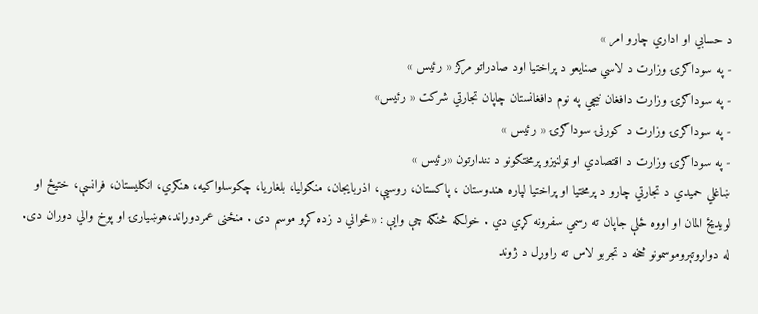د حسابي او اداري چارو امر »
- په سوداګرۍ وزارت د لاسي صنايعو د پراختيا اود صادراتو مرکز « رئيس »
- په سوداګرۍ وزارت دافغان نيچي په نوم دافغانستان چاپان تجارتي شرکت « رئيس»
- په سوداګرۍ وزارت د کورنۍ سوداګرۍ « رئيس »
- په سوداګرۍ وزارت د اقتصادي او ټولنيزو پرمختګونو د نندارتون «رئيس »
ښاغلي حميدي د تجارتي چارو د پرمختيا او پراختيا لپاره هندوستان ، پاکستان، روسيې، اذربايجان، منګوليا، بلغاريا، چکوسلواکيه، هنګري، انګليستان، فرانسې، ختيځ او لويديځ المان او اووه ځلې جاپان ته رسمي سفرونه کړي دي . خولکه څنګه چې وايې : «ځواني د زده کړو موسم دی . منځنی عمردوړاند،هوښيارۍ او پوخ والي دوران دی. له دواړوتېروموسمونو څخه د تجربو لاس ته راوړل د ژوند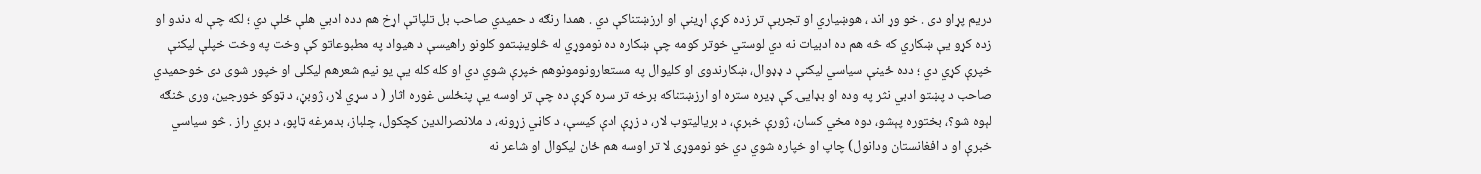دريم پړاو دی . خو وړ اند ، هوښياري او تجربې تر زده کړې اړينې او ارزښتناکې دي . همدا رنګه د حميدي صاحب بل تلپاتې اړخ هم دده ادبي هلې ځلې دي ؛ لکه چې له دندو او زده کړو يې ښکاري که څه هم ده ادبيات نه دي لوستي خوتر کومه چې ښکاره ده نوموړي له څلويښتمو کلونو راهيسې د هيواد په مطبوعاتو کې وخت په وخت خپلې ليکنې خپرې کړي دي ؛ دده ځينې سياسي ليکنې د ډډوال، ښکارندوی او کليوال په مستعارونومونوهم خپرې شوي دي او کله کله يې يو نيم شعرهم ليکلی او خپور شوی دی خوحميدي صاحب د پښتو ادبي نثر په وده او بډايۍ کې ډيره ستره او ارزښتناکه برخه تر سره کړې ده چې تر اوسه يې پنځلس غوره اثار ( د سړي لار، ژوبڼ، د ټوکو خورجين، وری څنګه لېوه شو؟، بختوره پېشو، دوه مخي کسان، ژورې خبرې، د برياليتوب لار، د زړې ادې کيسې، د کاڼي زړونه، د ملانصرالدين کچکول، چلباز، بدمرغه ټاپو، د بري راز . څو سياسي خبرې او د افغانستان ودانول) چاپ او خپاره شوي دي خو نوموړی لا تر اوسه هم ځان ليکوال او شاعر نه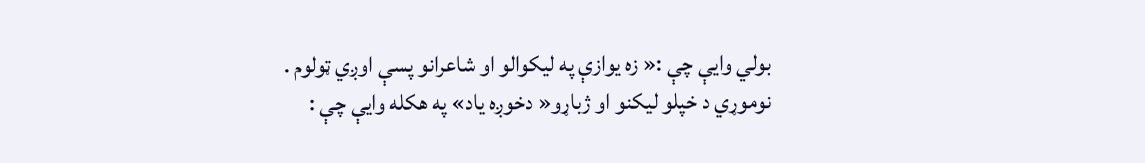بولي وايې چې :« زه يوازې په ليکوالو او شاعرانو پسې اوږي ټولوم .
نوموړي د خپلو ليکنو او ژباړو« دخوږه ياد» په هکله وايې چې :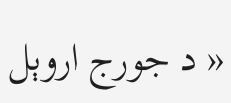« د جورج اروېل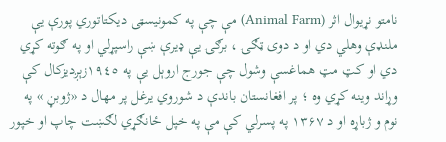نامتو نړيوال اثر (Animal Farm) مې چې په کمونيسټی ديکتاتوري پورې يې ملنډې وهلي دي او د دوی ټګۍ ، برګۍ يې ډيرې ښې راسپړلي او په ګوته کړي دي او کټ مټ هماغسې وشول چې جورج اروېل يې په ١٩٤٥زېږديزکال کې وړاند وينه کړي وه ؛ پر افغانستان باندې د شوروي يرغل پر مهال د «ژوبڼ » په نوم و ژباړه او د ۱۳۶۷ په پسرلي کې مې په خپل ځانګړي لګښت چاپ او خپور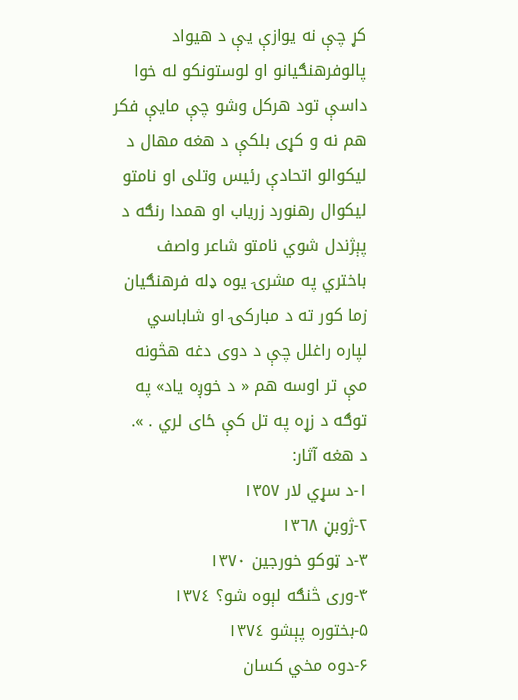کړ چې نه يوازې يې د هيواد پالوفرهنګيانو او لوستونکو له خوا داسې تود هرکل وشو چې مايې فکر هم نه و کړی بلکې د هغه مهال د ليکوالو اتحادې رئيس وتلی او نامتو ليکوال رهنورد زرياب او همدا رنګه د پېژندل شوي نامتو شاعر واصف باختري په مشرۍ يوه ډله فرهنګيان زما کور ته د مبارکۍ او شاباسي لپاره راغلل چې د دوی دغه هڅونه مې تر اوسه هم « د خوږه ياد» په توګه د زړه په تل کې ځای لري . ».
د هغه آثار:
۱-د سړي لار ١٣٥٧
۲-ژوبڼ ١٣٦٨
۳-د ټوکو خورجين ١٣٧٠
۴-وری څنګه لېوه شو؟ ١٣٧٤
۵-بختوره پېشو ١٣٧٤
۶-دوه مخي کسان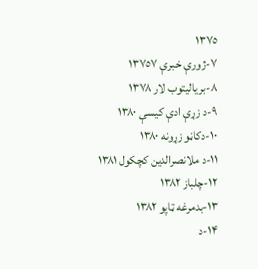١٣٧٥
۷-ژورې خبرې ١٣٧٥۷
۸-برياليتوب لار ١٣٧٨
۹-د زړې ادې کيسې ١٣٨٠
۱۰-دکاڼو زړونه ١٣٨٠
۱۱-د ملانصرالدين کچکول ١٣٨١
۱۲-چلباز ١٣٨٢
۱۳-بدمرغه ټاپو ١٣٨٢
۱۴-د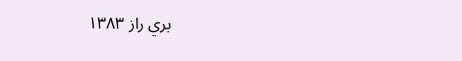بري راز ١٣٨٣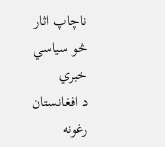ناچاپ اثار
څو سياسي خبري
د افغانستان رغونه